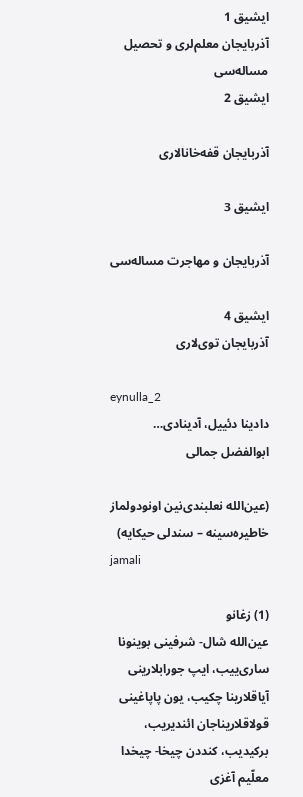ایشیق 1
آذربایجان معلم‌لری و تحصیل مساله‌سی
ایشیق 2

آذربایجان قفه‌خانالاری

ایشیق 3

آذربایجان و مهاجرت مساله‌سی

ایشیق 4
آذربایجان توی‌لاری

eynulla_2
دادینا دئییل، آدینادی…
ابوالفضل جمالی

(عین‌الله نعلبندی‌نین اونودولماز خاطیره‌سینه – سندلی حیکایه)
jamali

(1) زغانو
عین‌الله شال- شرفينی بوینونا ساری‌ییب، ايپ جورابلارينی آیاقلارینا چکیب، یون پاپاغينی قولاقلاریناجان ائندیریب، برکیدیب، کنددن چیخا- چیخدا معلّیم آغزی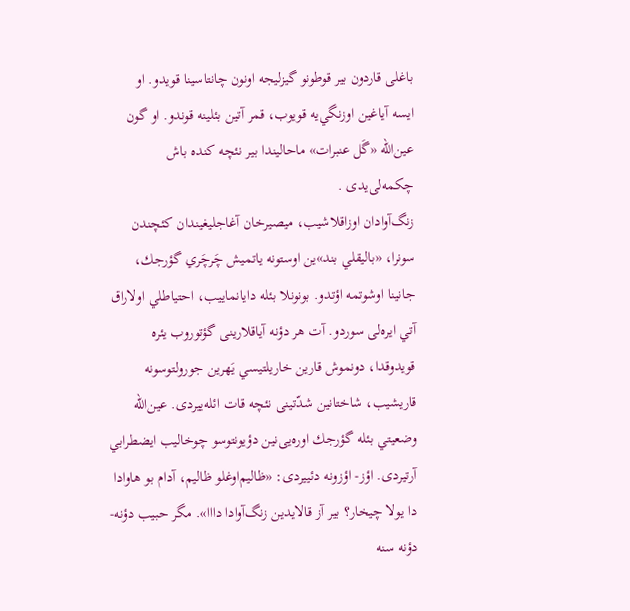باغلی قاردون بیر قوطونو گیزلیجه اونون چانتاسینا قویدو. او ایسه ‌آياغين اوزنگي‌یه قویوب، قمر آتين بئلينه قوندو. او گون عین‌الله‌ «گَل عنبرات» ماحاليندا بير نئچه كنده باش چكمه‌لی‌یدی .
زنگ‌آوادان اوزاقلاشيب، ميصيرخان آغاجليغيندان كئچندن سونرا، «باليقلي بند»ين اوستونه ياتمیش چَرچَري گؤرجك، جانينا اوشوتمه اؤتدو. بونونلا بئله دايانمایيب، احتياطلي اولاراق آتي ایره‌لی سوردو. آت هر دؤنه آياقلارينی گؤتوروب يئره قويدوقدا، دونموش قارين خاریلتيسي يَهرين جورولتوسونه قاریشیب، شاختانین شدّتینی نئچه قات ائله‌ییردی. عین‌الله وضعيتي بئله گؤرجك اوره‌یی‌نین دؤیونتوسو چوخالیب ايضطرابي آرتیردی. اؤز- اؤزونه دئيیردی: «ظاليم‌اوغلو ظالیم، آدام بو هاوادا دا يولا چيخار؟ بير آز قالايدين زنگ‌آوادا دااا». مگر حبيب دؤنه- دؤنه سنه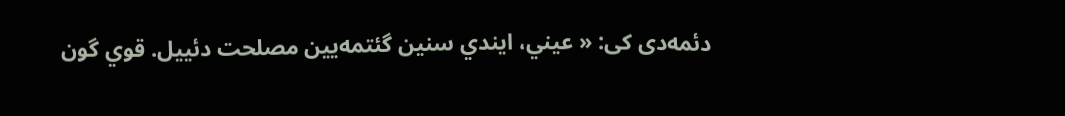دئمه‌دی کی: « عيني، ايندي سنین گئتمه‌یین مصلحت دئیيل. قوي گون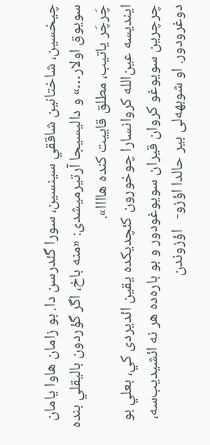چيخسين، شاختانین شاققي سينسين، سورا گئدرسن دا. بو زامان هاوا یامان سویوق اولار…» و دالیسیجا آرتیرمیشدی: «منه باخ، اگر گؤردون باليقلي بنده چَرچَر ياتيب، مطلق قايیت کنده هاااا».
ایندیسه عین‌الله كروانسارا چوخورون كئچدیکده يقين ائديردی كي، بعلي بو چرچرين سويوغو كروان قيران سويوغودور و بو باره‌ده هر نه ائشیدیب‌سه، دوغرودور. او شوبهه‌لی بیر حالدا اؤزو-   اؤزوندن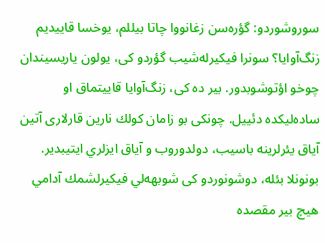سوروشوردو: گؤره‌سن زغانووا چاتا بيللم، يوخسا قايیديم زنگ‌آوايا؟ سونرا فيكیرله‌شيب گؤردو کی، يولون ياريسيندان چوخو اؤتوشوبدور. بیر ده کی، زنگ‌آوايا قايیتماق او ساده‌ليكده دئيیل. چونکی بو زامان كولك نارين قارلاری آتين آياق یئرلرینه باسیب، دولدوروب و آیاق ايزلري ايتيبدير. بونونلا بئله، دوشونوردو کی شوبهه‌لي فيكیرلشمك آدامي هيچ بير مقصده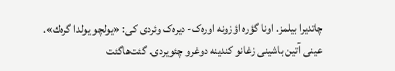چاتديرا بيلمز. اونا گؤره اؤزونه اوره‌ک- دیره‌ک وئردی کی: «يولچو يولدا گره‌ك».
عینی آتين باشینی زغانو کندینه دوغرو چئویردی. گئت‌هاگئت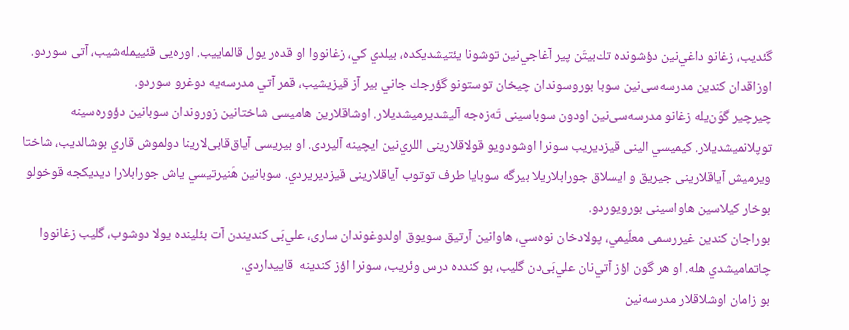گئدیب، زغانو داغي‌نین دؤشونده تك‌بيتَن پیر آغاجي‌نین توشونا يئتيشدیکده، ‌بيلدي كي، زغانووا او قده‌ر یول قالماییب. اوره‌یی قئییمله‌شیب، آتی سوردو. اوزاقدان كندين مدرسه‌سی‌نين سوبا بوروسوندان چیخان توستونو گؤرجك جاني بير آز قيزیشیب، قمر آتي مدرسه‌یه دوغرو سوردو.
چيرچير گوَن‌يله زغانو مدرسه‌سی‌نين اودون سوباسینی تَه‌زه‌جه آليشديرميشدیلار. اوشاقلارین هامیسی شاختانین زوروندان سوبانین دؤوره‌سینه توپلانمیشدیلار. كيمیسي الينی قيزديريب سونرا اوشودويو قولاقلارینی اللري‌نين ايچینه آلیردی. او بیریسی آياق‌قابی‌لارينا دولموش قاري بوشالديب، شاختا ویرمیش آياقلارينی جيریق و ايسلاق جورابلاریلا بیرگه سوبایا طرف توتوب آياقلارينی قيزدیريردي. سوبانین هَنيرتيسي ياش جورابلارا ديديكجه قوخولو بوخار کیلاسین هاواسینی بورویوردو.
بوراجان كندين غیررسمی معلّیمي، پولادخان نوه‌سي، هاوانين آرتیق سويوق اولدوغوندان ساری، علي‌بَی كنديندن آت بئلینده یولا دوشوب، گليب زغانووا چاتماميشدي هله. او هر گون اؤز آتي‌نان علي‌بَی‌دن گليب، بو کندده درس وئریب، سونرا اؤز کندینه  قايیداردي.
بو زامان اوشلاقلار مدرسه‌نين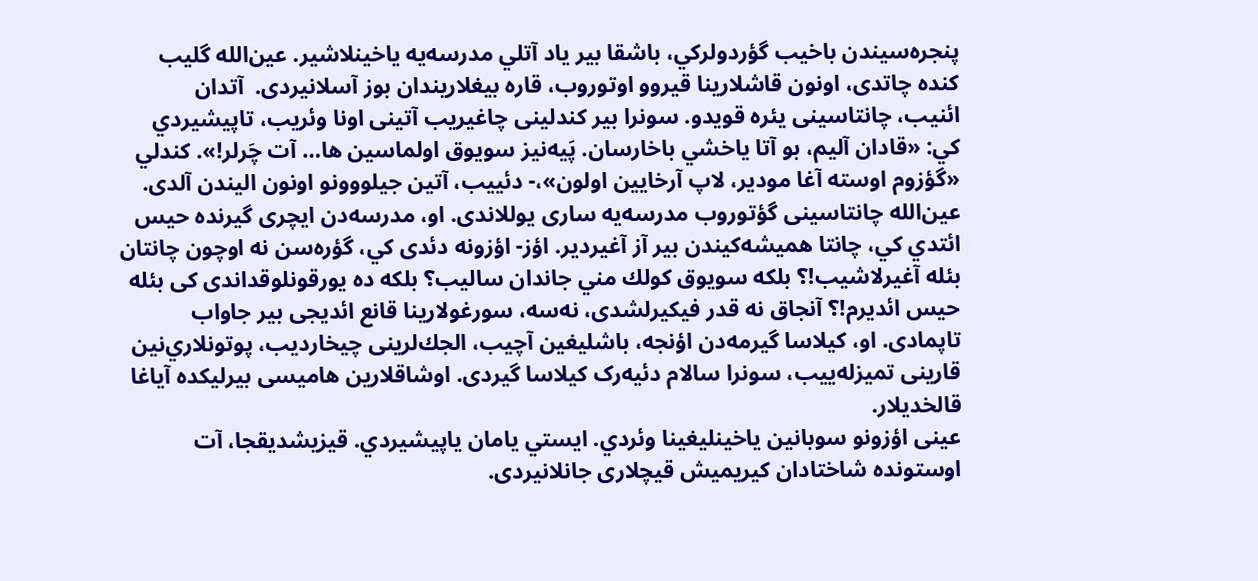پنجره‌سيندن باخیب گؤردولركي، باشقا بير یاد آتلي مدرسه‌یه ياخينلاشیر. عین‌الله گلیب کنده چاتدی، اونون ‌قاشلارينا قيروو اوتوروب، قاره بیغلاريندان بوز آسلانيردی.  آتدان ائنیب، ‌چانتاسینی یئره قويدو. سونرا بیر کندلینی چاغیریب آتينی اونا وئريب، تاپيشيردي كي: «قادان آليم، بو آتا ياخشي باخارسان. پَیه‌نيز سويوق اولماسين ها… آت چَرلر!». كندلي «گؤزوم اوسته آغا مودير، لاپ آرخايين اولون»،- دئییب، آتین جیلووونو اونون الیندن آلدی.
عین‌الله چانتاسینی گؤتوروب مدرسه‌یه ساری یوللاندی. او، مدرسه‌دن ایچری گیرنده حيس ائتدي كي، چانتا همیشه‌کیندن بير آز آغیردیر. اؤز- اؤزونه دئدی كي، گؤره‌سن نه اوچون چانتان بئله آغيرلاشيب!؟ بلکه سويوق كولك مني جاندان ساليب؟ بلکه ده يورقونلوقداندی کی بئله حيس ائدیرم!؟ آنجاق نه قدر فیکیرلشدی، نه‌سه، سورغولارینا قانع ائدیجی بير جاواب تاپمادی. او، كيلاسا گيرمه‌دن اؤنجه، باشلیغين آچيب، الجك‌لرينی چيخارديب، پوتونلاري‌نین قارينی تميزله‌یيب، سونرا سالام دئیه‌رک کیلاسا گیردی. اوشاقلارین هاميسی بیرلیکده آیاغا قالخديلار.
عینی اؤزونو سوبانین یاخینلیغینا وئردي. ايستي يامان ياپيشيردي. قیزیشدیقجا، آت اوستونده شاختادان کیریمیش قیچلاری جانلانیردی.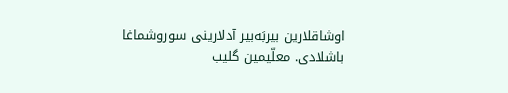اوشاقلارين بيربَه‌بير آدلارينی سوروشماغا باشلادی. معلّیمين گلیب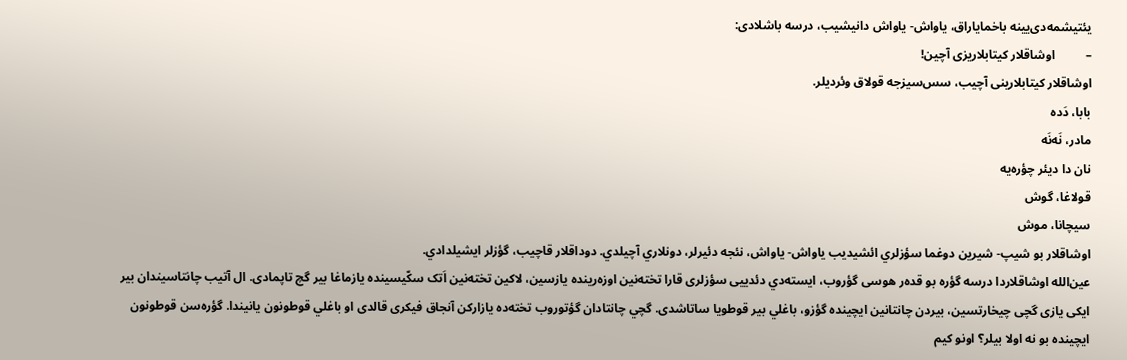یئتیشمه‌دی‌یینه باخماياراق، ياواش- ياواش دانيشیب، درسه باشلادی:
–          اوشاقلار كيتابلاريزی آچین!
اوشاقلار کیتابلارینی آچیب، سس‌سیزجه قولاق وئردیلر.
بابا، دَده
مادر، نَه‌نَه
نان دا ديئر چؤره‌یه
قولاغا، گوش
سيچانا، موش
اوشاقلار بو شيپ- شيرين دوغما سؤزلري ائشيدیب ياواش- ياواش، نئجه دئیرلر، دونلاري آچيلدي. دوداقلار قاچيب، گؤزلر ايشيلدادي.
عین‌الله اوشاقلاردا درسه گؤره بو قده‌ر هوسی گؤروب، ايسته‌دي دئدییی سؤزلری قارا تخته‌نین اوزه‌رینده یازسین، لاکین تخته‌نین اَتک سکّیسینده یازماغا بیر گچ تاپمادی. ال آتيب چانتاسيندان بير ایکی یازی گچی چیخارتسین، بیردن چانتانين ایچینده گؤزو، باغلي بير قوطويا ساتاشدی. گچي چانتادان گؤتوروب تخته‌ده یازارکن آنجاق فیکری قالدی او باغلي قوطونون یانیندا. گؤره‌سن قوطونون ایچینده بو نه اولا بیلر؟ اونو كيم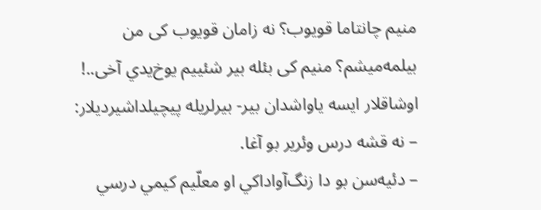منیم چانتاما قویوب؟ نه زامان قویوب کی من بیلمه‌میشم؟ منيم کی بئله بير شئيیم يوخ‌يدي آخی..!
اوشاقلار ایسه ياواشدان بير- بيرلریله پيچيلداشيرديلار:
– نه قشه درس وئرير بو آغا.
– دئیه‌سن بو دا زنگ‌آواداكي او معلّیم كيمي درسي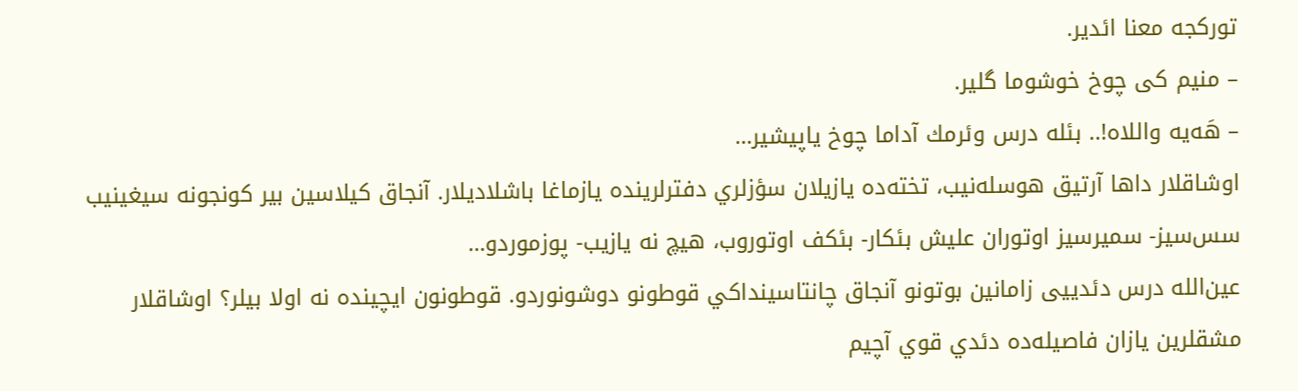توركجه معنا ائدير.
– منيم کی چوخ خوشوما گلير.
– هَه‌يه واللاه!.. بئله درس وئرمك آداما چوخ ياپيشير…
اوشاقلار داها آرتیق هوسله‌نيب، تخته‌ده يازيلان سؤزلري دفترلرينده يازماغا باشلادیلار. آنجاق كيلاسين بیر كونجونه سیغینیب سس‌سیز- سمیرسیز اوتوران عليش بئكار- بئکف اوتوروب، هيچ نه يازيب- پوزموردو…
عین‌الله درس دئدییی زامانین بوتونو آنجاق چانتاسينداكي قوطونو دوشونوردو. قوطونون ایچینده نه اولا بیلر؟ اوشاقلار مشقلرين يازان فاصيله‌ده دئدي قوي آچيم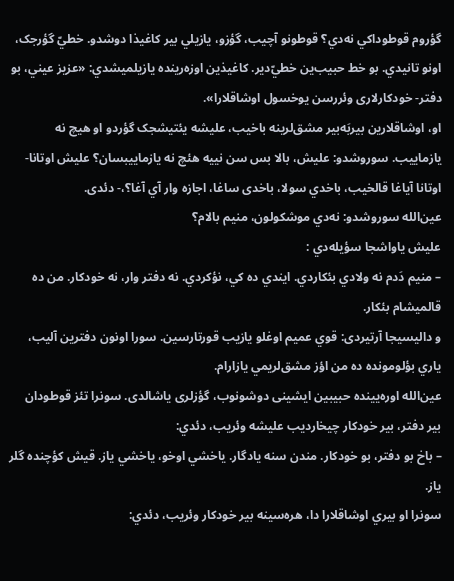گؤروم قوطوداكي نه‌دي؟ قوطونو آچیب، گؤزو، يازيلي بير كاغيذا دوشدو. خطيّ گؤرجک، اونو تانيدي. بو خط حبيب‌ين خطيّ‌دير. كاغیذين اوزه‌رينده يازیلميشدي: «عزيز عيني، بو دفتر- خودكارلاری وئررسن يوخسول اوشاقلارا».
او، اوشاقلارين بيربَه‌بير مشق‌لرينه باخيب، علیشه یئتیشجک گؤردو او هيچ نه يازماییب. سوروشدو: عليش، بالا بس سن نيیه هئچ نه يازماییبسان؟ علیش اوتانا- اوتانا آیاغا قالخیب، باخدي سولا، باخدی ساغا، اجازه وار آي آغا؟،- دئدی.
عین‌الله سوروشدو: نه‌دي موشکولون، منیم بالام؟
عليش ياواشجا سؤيله‌دي :
– منيم دَدم نه ولادي بئكاردي. ايندي‌ ده كي، نؤكردي. نه دفتر وار، نه خودكار. من ده قالميشام بئكار.
و داليسيجا آرتیردی: قوي عميم اوغلو يازیب قورتارسين. سورا اونون دفترين آلیب، ياري بؤلومونده ده من اؤز مشق‌لريمي يازارام.
عین‌الله اوره‌یینده حبیبین ایشینی دوشونوب، گؤزلری یاشالدی. سونرا تئز قوطودان بير دفتر، بير خودكار چیخاردیب عليشه وئريب، دئدي:
– باخ بو دفتر، بو خودكار. مندن سنه يادگار. ياخشي اوخو، ياخشي ياز. قيش كؤچنده گلر ياز.
سونرا او بيري اوشاقلارا دا، هره‌‌سينه بير خودكار وئريب، دئدي: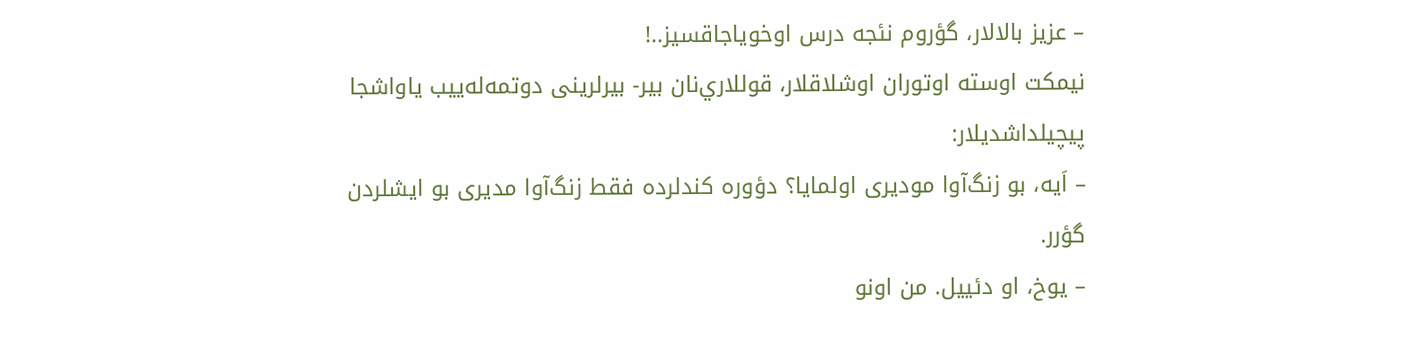– عزيز بالالار، گؤروم نئجه درس اوخوياجاقسيز..!
نیمکت اوسته اوتوران اوشلاقلار، قوللاري‌نان بير- بيرلرینی دوتمه‌له‌ییب یاواشجا پیچیلداشدیلار:
– اَيه، بو زنگ‌آوا مودیری اولمايا؟ دؤوره كندلرده فقط زنگ‌آوا مدیری بو ايشلردن گؤرر.
– يوخ، او دئييل. من اونو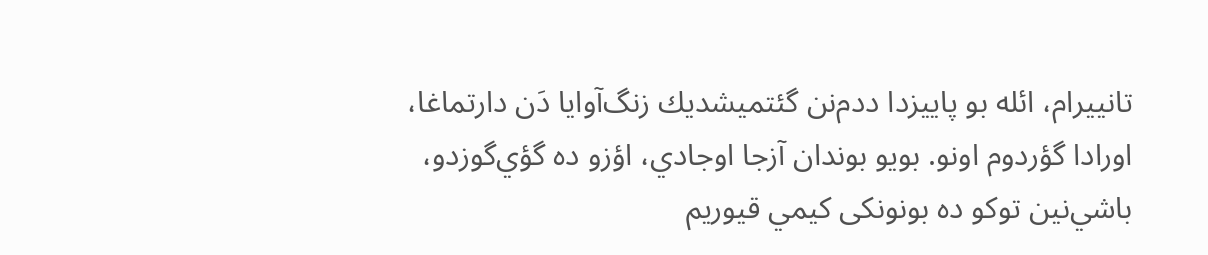تانيیرام،‌ ائله بو پاييزدا ددم‌نن گئتميشديك زنگ‌آوايا دَن دارتماغا، اورادا گؤردوم اونو. بويو بوندان آزجا اوجادي، اؤزو ده گؤي‌گوزدو، باشي‌نين توكو ده بونونکی كيمي قيوريم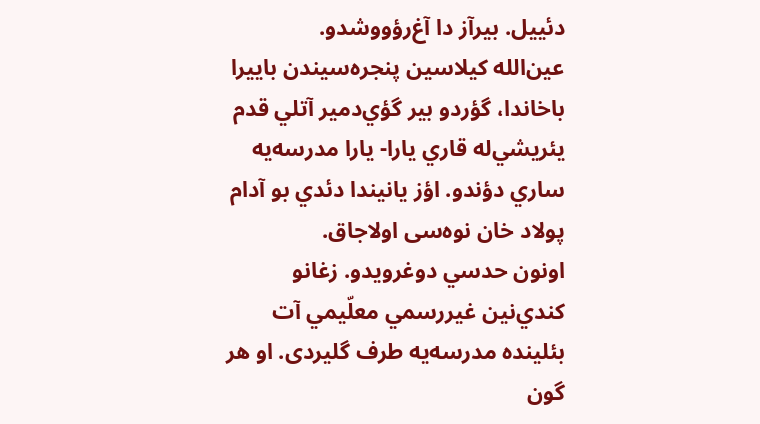دئیيل. بیرآز دا آغ‌رؤووشدو.
عین‌الله كيلاسين پنجره‌سيندن باییرا باخاندا، گؤردو بير گؤي‌دمير آتلي قدم يئريشي‌له قاري يارا- يارا مدرسه‌يه ساري دؤندو. اؤز یانیندا دئدي بو آدام پولاد خان نوه‌سی اولاجاق.
اونون حدسي دوغرويدو. زغانو كندي‌نين غيررسمي معلّیمي آت بئلینده مدرسه‌یه طرف گلیردی. او هر گون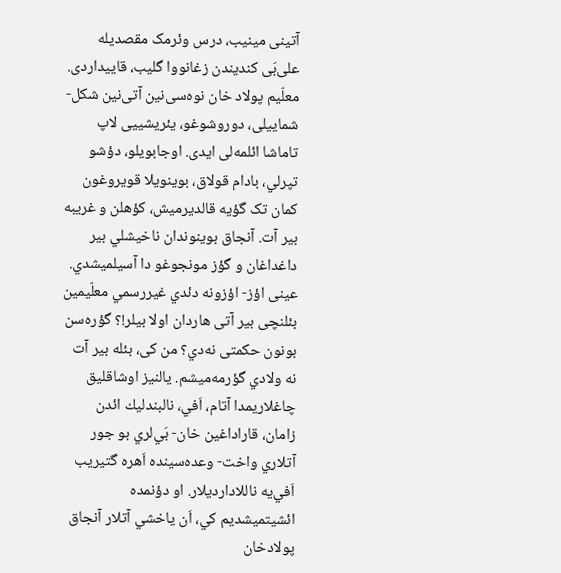آتینی مینیب، درس وئرمک مقصدیله علی‌بَی کندیندن زغانووا گلیب، قاییداردی. معلّیم پولاد خان نوه‌سی‌نین آتی‌نین شکل- شماییلی، دوروشوغو، یئریشییی لاپ تاماشا ائلمه‌لی ایدی. اوجا‌بويلو، دؤشو تپرلي، بادام قولاق، بوينويلا قويروغون كمان تک گؤیه قالديرمیش، کؤهلن و غریبه بير آت. آنجاق بوينوندان ناخيشلي بیر داغداغان و گؤز مونجوغو دا آسيلمیشدي.
عینی اؤز- اؤزونه دئدي غيررسمي معلّیمین بئلنچی بير آتی هاردان اولا بیلر!؟ گؤره‌سن بونون حكمتی نه‌دي؟ من کی، بئله بير آت نه ولادي گؤرمه‌ميشم. يالنيز اوشاقليق چاغلاریمدا آتام، اَفي، نالبندليك ائدن زامان، قاراداغين خان- بَي‌لري بو جور آتلاري واخت- وعده‌سينده اَهره گتيريب اَفي‌یه ناللادارديلار. او دؤنمده ائشيتميشديم كي، اَن ياخشي آتلار آنجاق پولادخان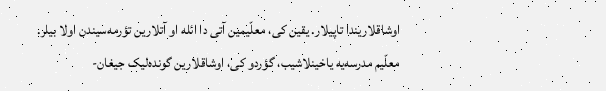اوشاقلاريندا تاپيلار. یقین کی، معلّیمین آتی دا ائله او آتلارين تؤرمه‌سیندن اولا بيلر.
معلّیم مدرسه‌يه ياخينلاشيب، گؤردو کی، اوشاقلارين گونده‌لیک جيغان-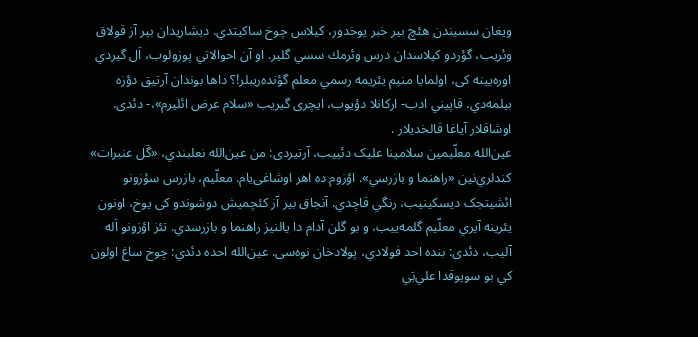ويغان سسيندن هئچ بیر خبر یوخدور، كيلاس چوخ ساكيتدي. ديشاريدان بير آز قولاق وئریب، گؤردو كيلاسدان درس وئرمك سسي گلير. او آن احوالاتي پوزولوب، اَل گيردي اوره‌یينه کی، اولمايا منيم يئريمه رسمي معلم گؤنده‌ريبلر!؟ داها بوندان آرتيق دؤزه بيلمه‌دي. قاپيني ادب- ارکانلا دؤيوب، ایچری گیریب «سلام عرض ائلیرم»،- دئدی. اوشاقلار آیاغا قالخديلار .
عین‌الله معلّیمین سلامينا علیک دئيیب، آرتیردی: من عین‌الله نعلبندي، «گَل عنبرات» كندلري‌نین «راهنما و بازرسي». اؤزوم ده اهر اوشاغی‌يام. معلّیم، بازرس سؤزونو ائشيتجک ديسكينيب، رنگي قاچدي. آنجاق بیر آز کئچمیش دوشوندو کی يوخ، اونون يئرينه آيري معلّیم گلمه‌يیب، و بو گلن آدام دا یالنیز راهنما و بازرسدي. تئز اؤزونو اَله آلیب، دئدی: بنده احد فولادي، پولادخان نوه‌سی. عین‌الله احده دئدي: چوخ ساغ اولون كي بو سويوقدا علي‌بَي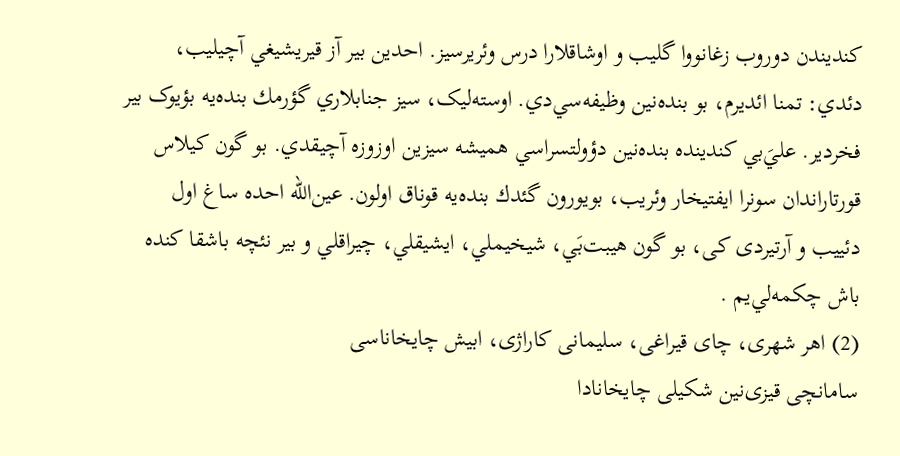كنديندن دوروب‌ زغانووا گليب و اوشاقلارا درس وئريرسیز. احدين بير آز قيريشيغي آچيليب، دئدي: تمنا ائديرم، بو بنده‌نين وظيفه‌سي‌دي. اوسته‌لیک، سيز جنابلاري گؤرمك بنده‌يه بؤیوک بیر فخردیر. علي‌َبي كندينده بنده‌نين دؤولتسراسي همیشه سيزين اوزوزه آچيقدي. بو گون کیلاس قورتاراندان سونرا ایفتیخار وئریب، بویورون گئدك بنده‌يه قوناق اولون. عین‌الله احده ساغ اول دئیيب و آرتیردی کی، بو گون هيبت‌بَي، شيخیملي، ايشيقلي، چيراقلي و بير نئچه باشقا كنده باش چكمه‌لي‌یم .
(2) اهر شهری، چای قیراغی، سلیمانی کاراژی، ابیش چایخاناسی
سامانچی قیزی‌نین شکیلی چایخانادا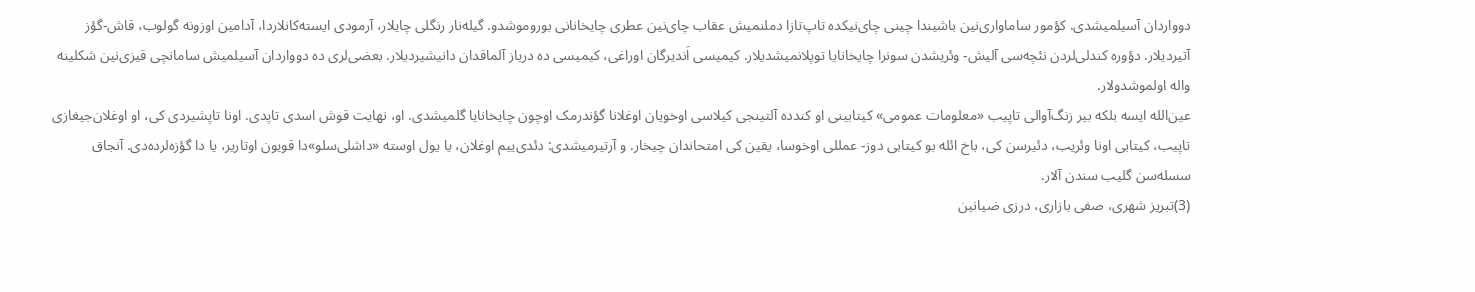دوواردان آسیلمیشدی. کؤمور ساماواری‌نین باشیندا چینی چای‌نیکده تاپ‌تازا دملنمیش عقاب چای‌نین عطری چایخانانی بوروموشدو. گیله‌نار رنگلی چایلار، آرمودی ایسته‌کانلاردا، آدامین اوزونه گولوب، قاش-گؤز آتیردیلار. دؤوره کندلی‌لردن نئچه‌سی آلیش- وئریشدن سونرا چایخانایا توپلانمیشدیلار. کیمیسی اَندیرگان اوراغی، کیمیسی ده دریاز آلماقدان دانیشیردیلار. بعضی‌لری ده دوواردان آسیلمیش سامانچی قیزی‌نین شکلینه واله اولموشدولار.
عین‌الله ایسه بلکه بیر زنگ‌آوالی تاپیب «معلومات عمومی» کیتابینی او کندده آلتینجی کیلاسی اوخویان اوغلانا گؤندرمک اوچون چایخانایا گلمیشدی. او، نهایت قوش اسدی تاپدی. اونا تاپشیردی کی، او اوغلان‌جیغازی تاپیب، کیتابی اونا وئریب، دئیرسن کی، باخ ائله بو کیتابی دوز- عمللی اوخوسا، یقین کی امتحاندان چیخار. و آرتیرمیشدی: دئدی‌ییم اوغلان، یا یول اوسته «داشلی‌سلو»دا قویون اوتاریر، یا دا گؤزه‌لرده‌دی. آنجاق سسله‌سن گلیب سندن آلار.
(3)تبریز شهری، صفی بازاری، درزی ضیانین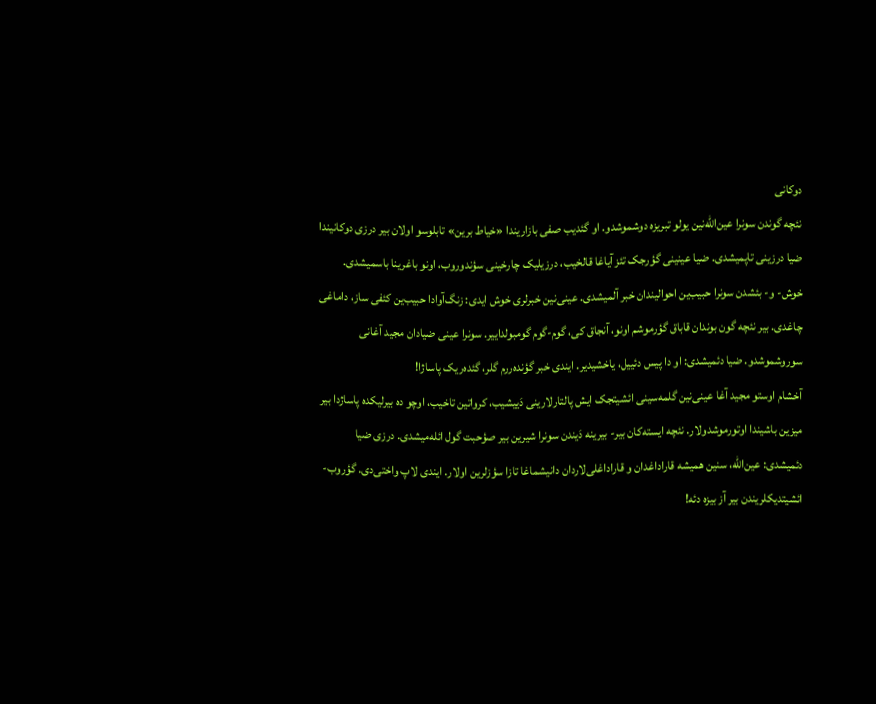دوکانی
نئچه گوندن سونرا عین‌الله‌نین یولو تبریزه دوشموشدو. او گئدیب صفی بازاریندا «خیاط برین» تابلوسو اولان بیر درزی دوکانیندا ضیا درزینی تاپمیشدی. ضیا عینینی گؤرجک تئز آیاغا قالخیب، درزیلیک چارخینی سؤندوروب، اونو باغرینا باسمیشدی. خوش- و- بئشدن سونرا حبیب‌ین احوالیندان خبر آلمیشدی. عینی‌نین خبرلری خوش ایدی: زنگ‌آوادا حبیب‌ین کئفی ساز، داماغی چاغدی. بیر نئچه گون بوندان قاباق گؤرموشم اونو، آنجاق کی، گوم‌-گوم گومبولداییر. سونرا عینی ضیادان مجید آغانی سوروشموشدو. ضیا دئمیشدی: او دا پیس دئییل، یاخشیدیر. ایندی خبر گؤنده‌ررم گلر، گئده‌ریک پاساژا!
آخشام اوستو مجید آغا عینی‌نین گلمه‌سینی ائشیتجک ایش پالتارلارینی دَییشیب، کرواتین تاخیب، اوچو ده بیرلیکده پاساژدا بیر میزین باشیندا اوتورموشدولار. نئچه ایسته‌کان بیر- بیرینه دَیندن سونرا شیرین بیر صؤحبت گول ائله‌میشدی. درزی ضیا دئمیشدی: عین‌الله، سنین همیشه قاراداغدان و قاراداغلی‌لاردان دانیشماغا تازا سؤزلرین اولار. ایندی لاپ واختی‌دی. گؤروب- ائشیتدیکلریندن بیر آز بیزه دئه!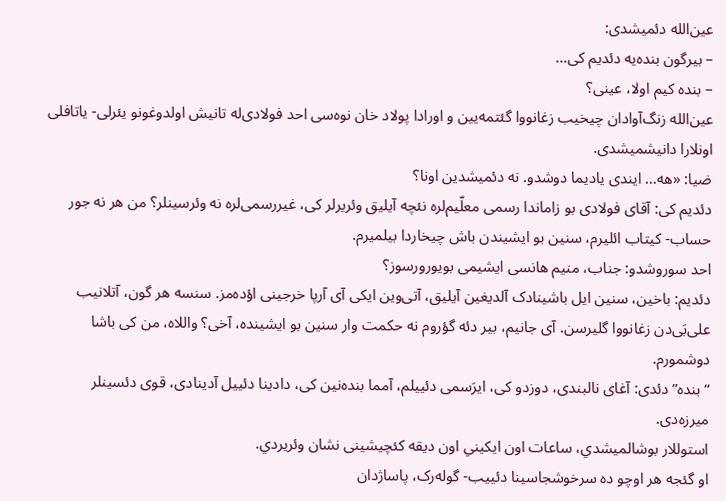عین‌الله دئمیشدی:
– بیرگون بنده‌یه دئدیم کی…
– بنده کیم اولا، عینی؟
عین‌الله زنگ‌آوادان چیخیب زغانووا گئتمه‌یین و اورادا پولاد خان نوه‌سی احد فولادی‌له تانیش اولدوغونو یئرلی- یاتافلی اونلارا دانیشمیشدی.
ضیا: «هه… ایندی یادیما دوشدو. نه دئمیشدین اونا؟
دئدیم کی: آقای فولادی بو زاماندا رسمی معلّیم‌لره نئچه آیلیق وئریرلر کی، غیررسمی‌لره نه وئرسینلر؟ من هر نه جور حساب- کیتاب ائلیرم، سنین بو ایشیندن باش چیخاردا بیلمیرم.
احد سوروشدو: جناب، منیم هانسی ایشیمی بویورورسوز؟
دئدیم: باخین، سنین ایل باشینادک آلدیغین آیلیق، آتی‌وین ایکی آی آرپا خرجینی اؤده‌مز. سنسه هر گون، آتلانیب علی‌بَی‌دن زغانووا گلیرسن. آی جانیم، بیر دئه گؤروم نه حکمت وار سنین بو ایشینده، آخی؟ واللاه، من کی باشا دوشمورم.
“بنده” دئدی: آغای نالبندی، دوزدو کی، ایرَسمی دئییلم، آمما بنده‌نین کی، دادینا دئییل آدینادی، قوی دئسینلر میرزه‌دی.
استوللار بوشالميشدي، ساعات اون ايكیني اون ديقه كئچیشينی نشان وئريردي.
او گئجه هر اوچو ده سرخوشجاسینا دئییب- گوله‌رک، پاساژدان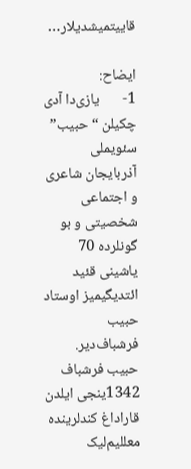قاییتمیشدیلار…

ایضاح:
1-       یازی‌دا آدی چکیلن “حبیب” سئویملی آذربایجان شاعری و اجتماعی شخصیتی و بو گونلرده 70 یاشینی قئید ائتدیگیمیز اوستاد حبیب فرشباف‌دیر. حبیب فرشباف 1342ینجی ایلدن قاراداغ کندلرینده معللیم‌لیک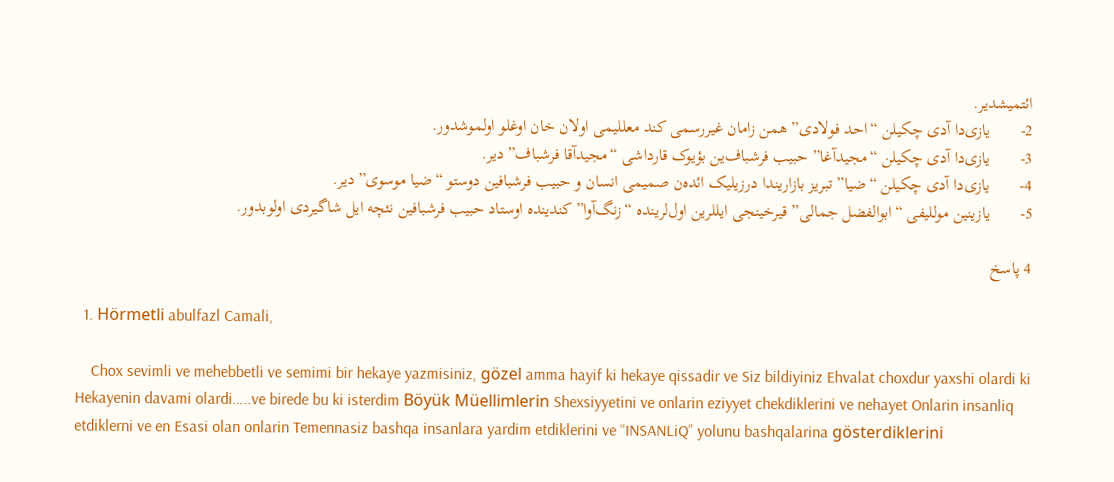ائتمیشدیر.
2-       یازی‌دا آدی چکیلن “احد فولادی” همن زامان غیررسمی کند معللیمی اولان خان اوغلو اولموشدور.
3-       یازی‌دا آدی چکیلن “مجیدآغا” حبیب فرشباف‌ین بؤیوک قارداشی “مجیدآقا فرشباف”دیر.
4-       یازی‌دا آدی چکیلن “ضیا” تبریز بازاریندا درزیلیک ائده‌ن صمیمی انسان و حبیب فرشبافین دوستو “ضیا موسوی”دیر.
5-       یازینین موللیفی “ابوالفضل جمالی” قیرخینجی ایللرین اول‌لرینده “زنگ‌آوا” کندینده اوستاد حبیب فرشبافین نئچه ایل شاگیردی اولوبدور.

4 پاسخ

  1. Hörmetli abulfazl Camali,

    Chox sevimli ve mehebbetli ve semimi bir hekaye yazmisiniz, gözel amma hayif ki hekaye qissadir ve Siz bildiyiniz Ehvalat choxdur yaxshi olardi ki Hekayenin davami olardi…..ve birede bu ki isterdim Böyük Müellimlerin Shexsiyyetini ve onlarin eziyyet chekdiklerini ve nehayet Onlarin insanliq etdiklerni ve en Esasi olan onlarin Temennasiz bashqa insanlara yardim etdiklerini ve “INSANLiQ” yolunu bashqalarina gösterdiklerini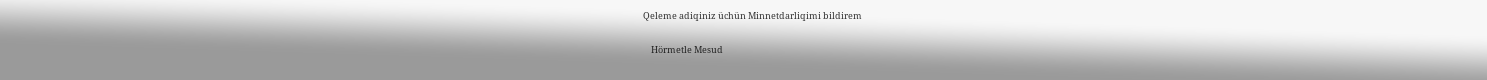Qeleme adiqiniz üchün Minnetdarliqimi bildirem

    Hörmetle Mesud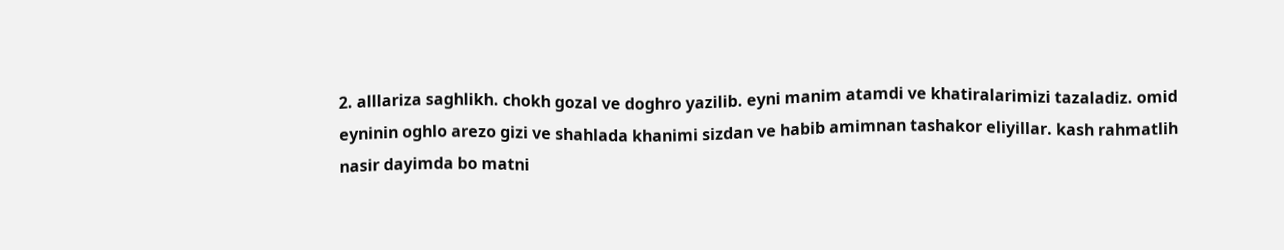2. alllariza saghlikh. chokh gozal ve doghro yazilib. eyni manim atamdi ve khatiralarimizi tazaladiz. omid eyninin oghlo arezo gizi ve shahlada khanimi sizdan ve habib amimnan tashakor eliyillar. kash rahmatlih nasir dayimda bo matni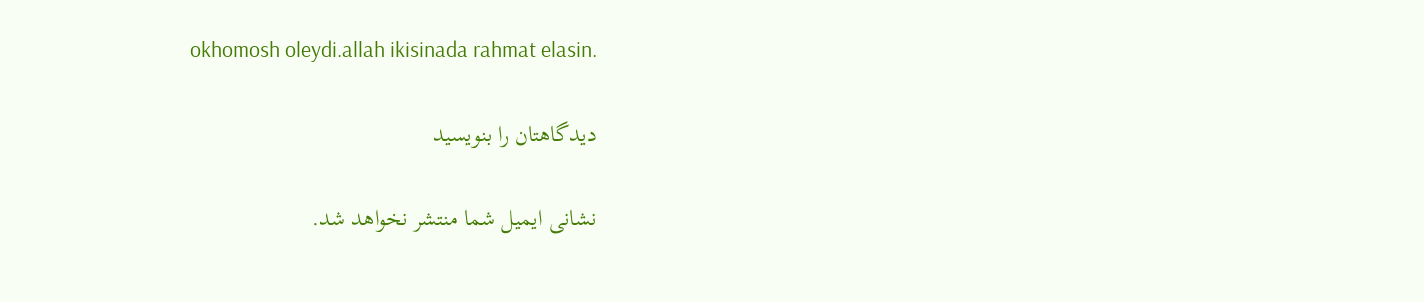okhomosh oleydi.allah ikisinada rahmat elasin.

دیدگاهتان را بنویسید

نشانی ایمیل شما منتشر نخواهد شد.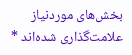بخش‌های موردنیاز علامت‌گذاری شده‌اند *